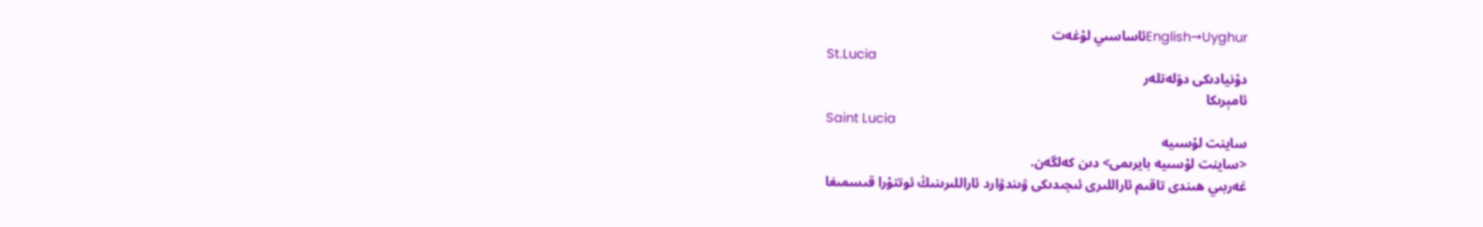English→Uyghurئاساسىي لۇغەت
St.Lucia
دۇنيادىكى دۆلەتلەر
ئامېرىكا
Saint Lucia
ساينت لۇسىيە
<ساينت لۇسىيە بايرىمى> دىن كەلگەن.
غەربىي ھىندى تاقىم ئاراللىرى ئىچىدىكى ۋىندۋارد ئاراللىرىنىڭ ئوتتۇرا قىسمىغا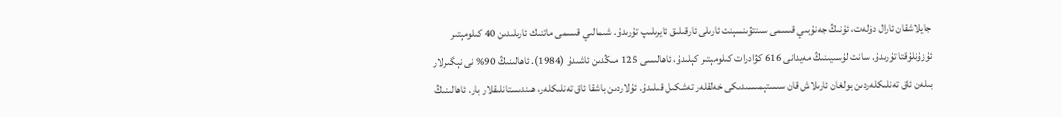جايلاشقان ئارال دۆلەت، ئۇنىڭ جەنۇبىي قىسمى سىنتۋىنسېنت ئارىلى ئارقىلىق ئايرىلىپ تۇرىدۇ. شىمالىي قىسمى ماتنىك ئارىلىدىن 40 كىلومېتىر ئۇزۇنلۇقتا تۇرىدۇ. سانت لۇسىيىنىڭ مەيدانى 616 كۋادرات كىلومېتىر كېلىدۇ، ئاھالىسى 125 مىڭدىن ئاشىدۇ (1984). ئاھالىنىڭ 90% نى نېگىرلار بىلەن ئاق تەنلىكلەردىن بولغان ئارىلاش قان سىستېمىسىدىكى خەلقلەر تەشكىل قىلىدۇ. ئۇلاردىن باشقا ئاق تەنلىكلەر، ھىندىستانلىقلار بار. ئاھالىنىڭ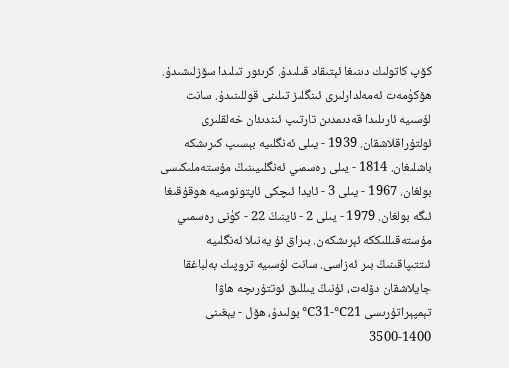كۆپ كاتولىك دىنىغا ئېتىقاد قىلىدۇ. كرىئور تىلىدا سۆزلىشىدۇ. ھۆكۈمەت ئەمەلدارلىرى ئىنگلىز تىلىنى قوللىنىدۇ. سانت لۇسىيە ئارىلىدا قەدىمدىن تارتىپ ئىندىئان خەلقلىرى ئولتۇراقلاشقان. 1939 - يىلى ئەنگلىيە بېسىپ كىرىشكە باشلىغان. 1814 - يىلى رەسمىي ئەنگلىيىنىڭ مۇستەملىكىسى بولغان. 1967 - يىلى 3 - ئايدا ئىچكى ئاپتونومىيە ھوقۇقىغا ئىگە بولغان. 1979 - يىلى 2 - ئاينىڭ 22 - كۈنى رەسمىي مۇستەقىللىككە ئېرىشكەن. بىراق ئۇ يەنىلا ئەنگلىيە ئىتتىپاقىنىڭ بىر ئەزاسى. سانت لۇسىيە تروپىك بەلباغقا جايلاشقان دۆلەت، ئۇنىڭ يىللىق ئوتتۇرىچە ھاۋا تېمپېراتۇرىسى 21℃-31℃ بولىدۇ، ھۆل - يېغىنى 1400-3500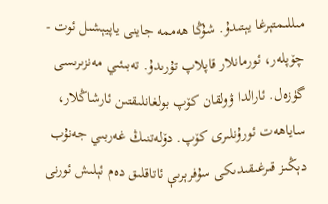مىللىمتېرغا يېتىدۇ. شۇڭا ھەممە جاينى ياپيېشىل ئوت - چۆپلەر، ئورمانلار قاپلاپ تۇرىدۇ. تەبىئىي مەنزىرىسى گۈزەل. ئارالدا ۋولقان كۆپ بولغانلىقتىن ئارشاڭلار، ساياھەت ئورۇنلىرى كۆپ. دۆلەتنىڭ غەربىي جەنۇب دېڭىز قىرغىقىدىكى سۇفرېرىې ئاتاقلىق دەم ئېلىش ئورنى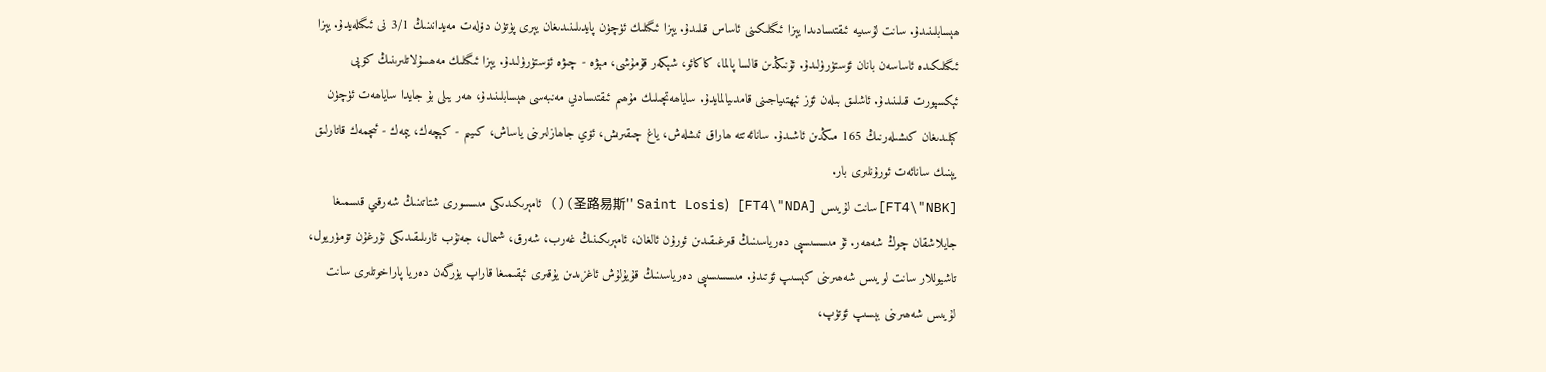ھېسابلىنىدۇ. سانت لۇسىيە ئىقتىسادىدا يېزا ئىگىلىكىنى ئاساس قىلىدۇ. يېزا ئىگىلىك ئۈچۈن پايدىلىنىدىغان يېرى پۈتۈن دۆلەت مەيدانىنىڭ 3/1 نى ئىگىلەيدۇ. يېزا ئىگىلىكىدە ئاساسەن بانان ئۆستۈرۈلىدۇ. ئۇنىڭدىن قالسا پالما، كاكائو، شېكەر قۇمۇشى، مېۋە - چىۋە ئۆستۈرۈلىدۇ. يېزا ئىگىلىك مەھسۇلاتلىرىنىڭ كۆپى ئېكسپورت قىلىنىدۇ. ئاشلىق بىلەن ئۆز ئېھتىياجىنى قامدىيالمايدۇ. ساياھەتچىلىك مۇھىم ئىقتىسادىي مەنبەسى ھېسابلىنىدۇ، ھەر يىلى بۇ جايدا ساياھەت ئۈچۈن كېلىدىغان كىشىلەرنىڭ 165 مىڭدىن ئاشىدۇ. سانائەتتە ھاراق ئىشلەش، ياغ چىقىرىش، ئۆي جاھازلىرىنى ياساش، كىيىم - كېچەك، يېمەك - ئىچمەك قاتارلىق يېنىك سانائەت ئورۇنلىرى بار.
[FT4\"NBK]سانت لۇيىس [FT4\"NDA] (圣路易斯'' Saint Losis)() ئامېرىكىدىكى مىسسورى شتاتىنىڭ شەرقىي قىسمىغا جايلاشقان چوڭ شەھەر. ئۇ مىسسىسپى دەرياسىنىڭ قىرغىقىدىن ئورۇن ئالغان، ئامېرىكىنىڭ غەرب، شەرق، شىمال، جەنۇب ئارىلىقىدىكى نۇرغۇن تۆمۈريول، تاشيوللار سانت لويىس شەھىرىنى كېسىپ ئۆتىدۇ. مىسسىسىپى دەرياسىنىڭ قۇيۇلۇش ئاغزىدىن يۇقىرى ئېقىمىغا قاراپ يۈرگەن دەريا پاراخوتلىرى سانت لۇيىس شەھىرىنى بېسىپ ئۆتۈپ،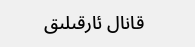قانال ئارقىلىق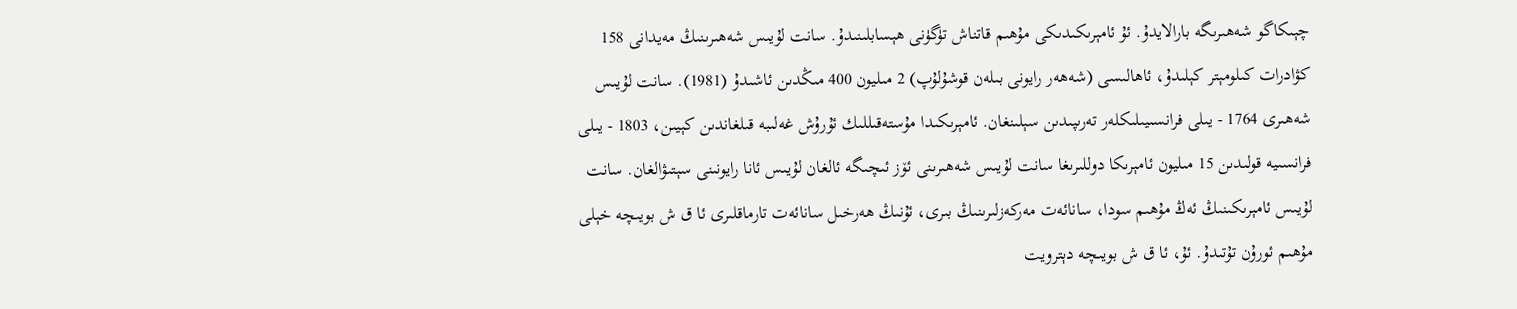چېىكاگو شەھىرىگە بارالايدۇ. ئۇ ئامېرىكىدىكى مۇھىم قاتناش تۈگۈنى ھېسابلىنىدۇ. سانت لۇيىس شەھىرىنىڭ مەيدانى 158 كۋادرات كىلومېتر كېلىدۇ، ئاھالىسى (شەھەر رايونى بىلەن قوشۇلۇپ) 2 مىليون 400 مىڭدىن ئاشىدۇ (1981). سانت لۇيىس شەھىرى 1764 - يىلى فرانسىيىلىكلەر تەرىپىدىن سېلىنغان. ئامېرىكىدا مۇستەقىللىك ئۇرۇش غەلىبە قىلغاندىن كېيىن، 1803 - يىلى فرانسىيە قولىدىن 15 مىليون ئامېرىكا دوللىرىغا سانت لۇيىس شەھىرىنى ئۆز ئىچىگە ئالغان لۇيىس ئانا رايونىنى سېتىۋالغان. سانت لۇيىس ئامېرىكىنىڭ ئەڭ مۇھىم سودا، سانائەت مەركەزلىرىنىڭ بىرى، ئۇنىڭ ھەرخىل سانائەت تارماقلىرى ئا ق ش بويىچە خېلى مۇھىم ئورۇن تۇتىدۇ. ئۇ، ئا ق ش بويىچە دېترويت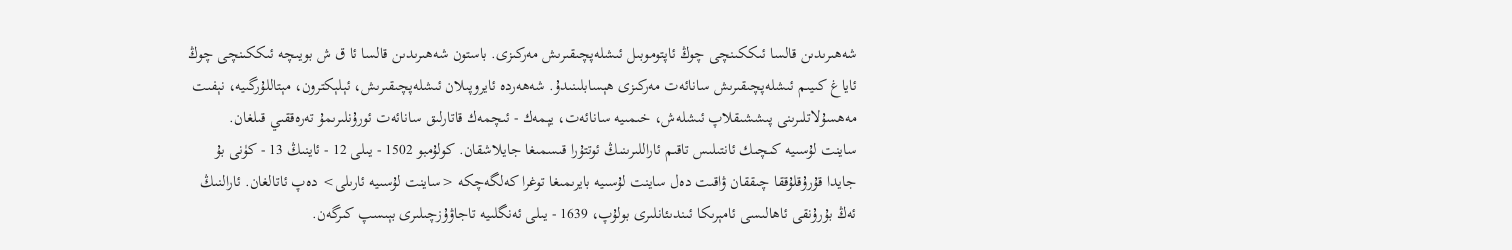شەھىرىدىن قالسا ئىككىنچى چوڭ ئاپتوموبىل ئىشلەپچىقىرىش مەركىزى. باستون شەھىرىدىن قالسا ئا ق ش بويىچە ئىككىنچى چوڭ ئاياغ كىيىم ئىشلەپچىقىرىش سانائەت مەركىزى ھېسابلىنىدۇ. شەھەردە ئايروپىلان ئىشلەپچىقىرىش، ئېلېكترون، مېتاللۇرگىيە، نېفىت مەھسۇلاتلىرىنى پىششىقلاپ ئىشلەش، خىمىيە سانائەت، يېمەك - ئىچمەك قاتارلىق سانائەت ئورۇنلىرىمۇ تەرەققىي قىلغان.
ساينت لۇسىيە كىچىك ئانتىلىس تاقىم ئاراللىرىنىڭ ئوتتۇرا قىسمىغا جايلاشقان. كولۇمبو 1502 - يىلى 12 - ئاينىڭ 13 - كۈنى بۇ جايدا قۇرۇقلۇققا چىققان ۋاقىت دەل ساينت لۇسىيە بايرىمىغا توغرا كەلگەچكە <ساينت لۇسىيە ئارىلى> دەپ ئاتالغان. ئارالنىڭ ئەڭ بۇرۇنقى ئاھالىسى ئامېرىكا ئىندىئانلىرى بولۇپ، 1639 - يىلى ئەنگلىيە تاجاۋۇزچىلىرى بېىسپ كىرگەن.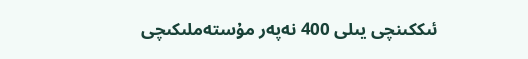ئىككىنچى يىلى 400 نەپەر مۇستەملىكىچى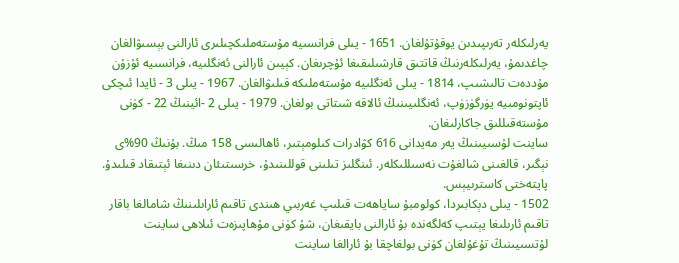يەرلىكلەر تەرىپىدىن يوقۇتۇلغان. 1651 - يىلى فرانسىيە مۇستەملىكچىلىرى ئارالنى بېسىۋالغان چاغدىمۇ، يەرلىكلەرنىڭ قاتتىق قارشىلىقىغا ئۇچرىغان. كېيىن ئارالنى ئەنگلىيە، فرانسىيە ئۇزۇن مۇددەت تالىشىپ، 1814 - يىلى ئەنگلىيە مۇستەملىكە قىلىۋالغان. 1967 - يىلى 3 - ئايدا ئىچكى ئاپتونومىيە يۈرگۈزۈپ، ئەنگلىيىنىڭ ئالاقە شىتاتى بولغان. 1979 - يىلى 2 -ائينىڭ 22 - كۈنى مۇستەقىللىق جاكارلىغان.
ساينت لۇسىيىنىڭ يەر مەيدانى 616 كۋادرات كىلومېتىر، ئاھالىسى 158 مىڭ. بۇنىڭ 90%ى نېگىر، قالغىنى شالغۇت نەسىللىكلەر. ئىنگلىز تىلىنى قوللىنىدۇ، خرسىتىئان دىنىغا ئېتىقاد قىلىدۇ. پايتەختى كاسترىيېس.
1502 - يىلى دېكابىردا، كولومبۇ ساياھەت قىلىپ غەربىي ھىندى تاقىم ئاراىلىنىڭ شامالغا باقار تاقىم ئارىلىغا يېتىپ كەلگەندە بۇ ئارالنى بايقىغان، شۇ كۈنى مۇھاپىزەت ئىلاھى ساينت لۇتسىيىنىڭ تۇغۇلغان كۈنى بولغاچقا بۇ ئارالغا ساينت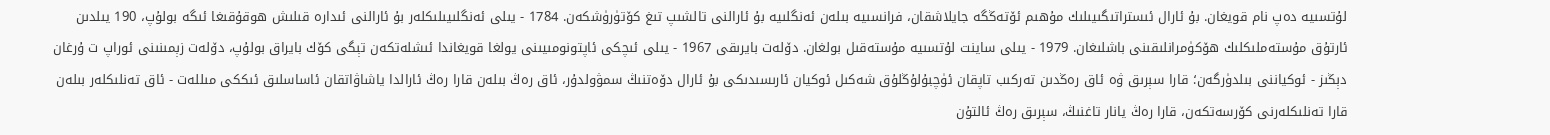لۇتسىيە دەپ نام قويغان. بۇ ئارال ئىستراتىگىيىلىك مۇھىم ئۆتەڭگە جايلاشقان، فرانسىيە بىلەن ئەنگلىيە بۇ ئارالنى تالشىپ تىغ كۆتۈرۈشكەن. 1784 - يىلى ئەنگلىيىلىكلەر بۇ ئارالنى ئىدارە قىلىش ھوقۇقىغا ئىگە بولۇپ، 190 يىلدىن ئارتۇق مۇستەملىكلىك ھۆكۈمرانلىقىنى باشلىغان. 1979 - يىلى ساينت لۇتسىيە مۇستەقىل بولغان. دۆلەت بايرىقى 1967 - يىلى ئىچكى ئاپتونومىيىنى يولغا قويغاندا ئىشلەتكەن تېگى كۆك بايراق بولۇپ، دۆلەت زېمىنىنى ئوراپ ت ۇرغان دېڭىز - ئوكياننى بىلدۈرگەن؛ قارا سېرىق ۋە ئاق رەڭدىن تەركىب تاپقان ئۈچبۇلۇڭلۇق شەكىل ئوكيان ئارىسىدىكى بۇ ئارال دۆەتنىڭ سمۋولدۇر، ئاق رەڭ بىلەن قارا رەڭ ئارالدا ياشاۋاتقان ئاساسلىق ئىككى مىللەت - ئاق تەنلىكلەر بىلەن قارا تەنلىكلەرنى كۆرسەتكەن، قارا رەڭ يانار تاغنىڭ، سېرىق رەڭ ئالتۇن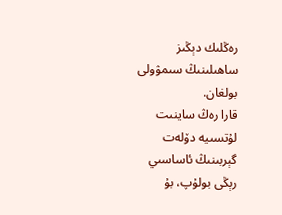رەڭلىك دېڭىز ساھىلىنىڭ سىمۋولى بولغان.
قارا رەڭ ساينىت لۇتسىيە دۆلەت گېربىنىڭ ئاساسىي رېڭى بولۇپ، بۇ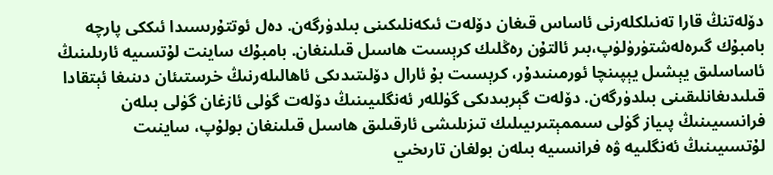دۆلەتنڭ قارا تەنىلكلەرنى ئاساس قىغان دۆلەت ئىكەنلىكىنى بىلدۈرگەن. دەل ئوتتۇرىسىدا ئىككى پارچە بامبۇك گىرەلەشتۈرۈلۈپ،بىر ئالتۇن رەڭلىك كرېسىت ھاسىل قىلىنغان. بامبۇك ساينت لۇتسىيە ئارىلىنىڭ ئاساسلىق يېشىل يېپىنچا ئورمىنىدۇر، كرېسىت بۇ ئارال دۆلىتىدىكى ئاھالىلەرنىڭ خرستىئان دىنىغا ئېتقادا قىلىدىغانلىقىنى بىلدۈرگەن. دۆلەت گېربىدىكى گۈللەر ئەنگلىيىنىڭ دۆلەت گۈلى ئازغان گۈلى بىلەن فرانسىيىنىڭ پىياز گۈلى سىممېتىرىيىلىك تىزىلىشى ئارقىلىق ھاسىل قىلىنغان بولۇپ، ساينىت لۇتسىيىنىڭ ئەنگلىيە ۋە فرانسىيە بىلەن بولغان تارىخىي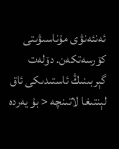ئەنئەنۋى مۇناسىۋىتى كۆرسەتكەن. دۆلەت گېربىنىڭ ئاستىدىكى ئاق لېنتىغا لاتىنچە < بۇ يەردە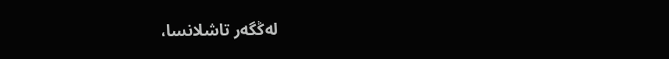لەڭگەر تاشلانسا،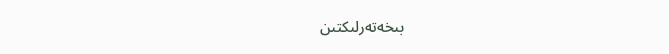بىخەتەرلىكتىن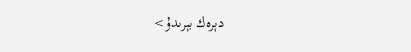دېرەك بېرىدۇ>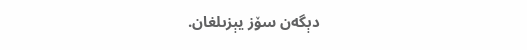دېگەن سۆز يېزىلغان.